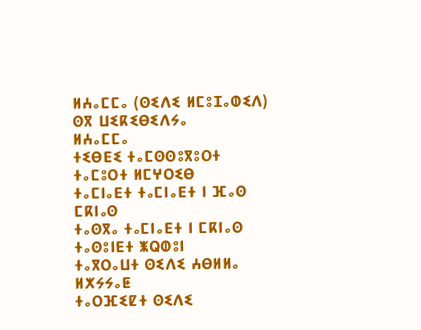ⵍⵄⴰⵎⵎⴰ (ⵙⵉⴷⵉ ⵍⵎⵓⵊⴰⵀⵉⴷ)
ⵙⴳ ⵡⵉⴽⵉⴱⵉⴷⵢⴰ
ⵍⵄⴰⵎⵎⴰ
ⵜⵉⴱⴹⵉ ⵜⴰⵎⵙⵙⵓⴳⵓⵔⵜ
ⵜⴰⵎⵓⵔⵜ ⵍⵎⵖⵔⵉⴱ
ⵜⴰⵎⵏⴰⴹⵜ ⵜⴰⵎⵏⴰⴹⵜ ⵏ ⴼⴰⵙ ⵎⴽⵏⴰⵙ
ⵜⴰⵙⴳⴰ ⵜⴰⵎⵏⴰⴹⵜ ⵏ ⵎⴽⵏⴰⵙ
ⵜⴰⵙⵓⵏⴹⵜ ⵥⵕⵀⵓⵏ
ⵜⴰⴳⵔⴰⵡⵜ ⵙⵉⴷⵉ ⵄⴱⵍⵍⴰ ⵍⵅⵢⵢⴰⵟ
ⵜⴰⵔⴼⵉⵇⵜ ⵙⵉⴷⵉ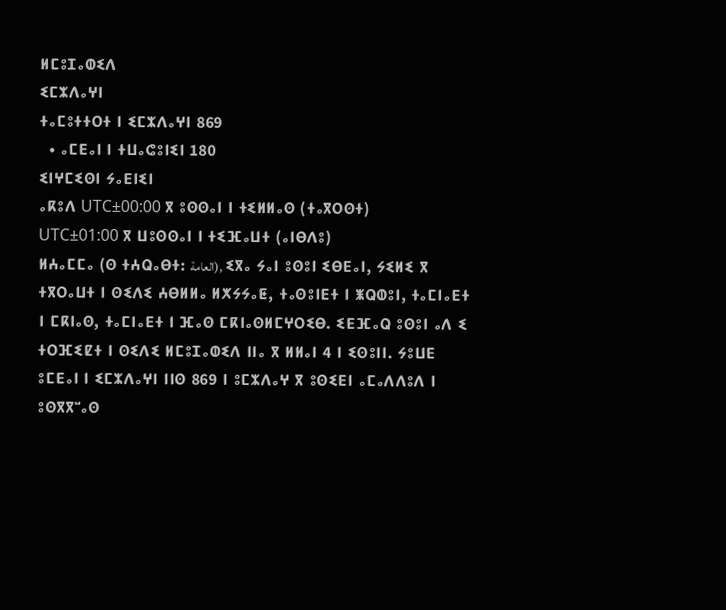ⵍⵎⵓⵊⴰⵀⵉⴷ
ⵉⵎⵣⴷⴰⵖⵏ
ⵜⴰⵎⵓⵜⵜⵔⵜ ⵏ ⵉⵎⵣⴷⴰⵖⵏ 869
  • ⴰⵎⴹⴰⵏ ⵏ ⵜⵡⴰⵛⵓⵏⵉⵏ 180
ⵉⵏⵖⵎⵉⵙⵏ ⵢⴰⴹⵏⵉⵏ
ⴰⴽⵓⴷ UTC±00:00 ⴳ ⵓⵙⵙⴰⵏ ⵏ ⵜⵉⵍⵍⴰⵙ (ⵜⴰⴳⵔⵙⵜ)
UTC±01:00 ⴳ ⵡⵓⵙⵙⴰⵏ ⵏ ⵜⵉⴼⴰⵡⵜ (ⴰⵏⴱⴷⵓ)
ⵍⵄⴰⵎⵎⴰ (ⵙ ⵜⵄⵕⴰⴱⵜ: العامة), ⵉⴳⴰ ⵢⴰⵏ ⵓⵙⵓⵏ ⵉⴱⴹⴰⵏ, ⵢⵉⵍⵉ ⴳ ⵜⴳⵔⴰⵡⵜ ⵏ ⵙⵉⴷⵉ ⵄⴱⵍⵍⴰ ⵍⵅⵢⵢⴰⵟ, ⵜⴰⵙⵓⵏⴹⵜ ⵏ ⵥⵕⵀⵓⵏ, ⵜⴰⵎⵏⴰⴹⵜ ⵏ ⵎⴽⵏⴰⵙ, ⵜⴰⵎⵏⴰⴹⵜ ⵏ ⴼⴰⵙ ⵎⴽⵏⴰⵙⵍⵎⵖⵔⵉⴱ. ⵉⴹⴼⴰⵕ ⵓⵙⵓⵏ ⴰⴷ ⵉ ⵜⵔⴼⵉⵇⵜ ⵏ ⵙⵉⴷⵉ ⵍⵎⵓⵊⴰⵀⵉⴷ ⵏⵏⴰ ⴳ ⵍⵍⴰⵏ 4 ⵏ ⵉⵙⵓⵏⵏ. ⵢⵓⵡⴹ ⵓⵎⴹⴰⵏ ⵏ ⵉⵎⵣⴷⴰⵖⵏ ⵏⵏⵙ 869 ⵏ ⵓⵎⵣⴷⴰⵖ ⴳ ⵓⵙⵉⴹⵏ ⴰⵎⴰⴷⴷⵓⴷ ⵏ ⵓⵙⴳⴳⵯⴰⵙ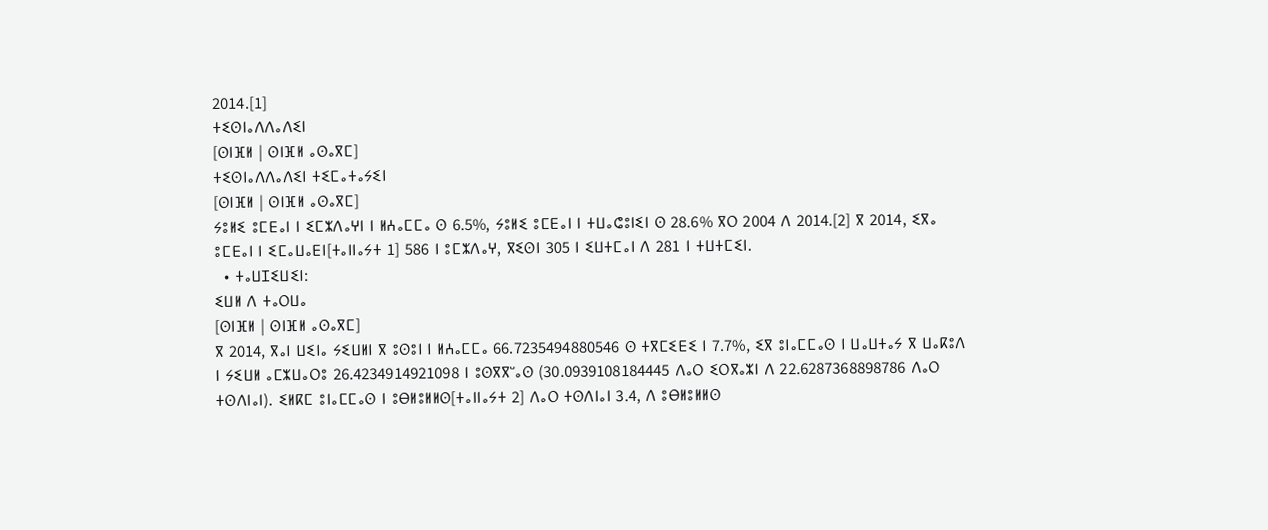2014.[1]
ⵜⵉⵙⵏⴰⴷⴷⴰⴷⵉⵏ
[ⵙⵏⴼⵍ | ⵙⵏⴼⵍ ⴰⵙⴰⴳⵎ]
ⵜⵉⵙⵏⴰⴷⴷⴰⴷⵉⵏ ⵜⵉⵎⴰⵜⴰⵢⵉⵏ
[ⵙⵏⴼⵍ | ⵙⵏⴼⵍ ⴰⵙⴰⴳⵎ]
ⵢⵓⵍⵉ ⵓⵎⴹⴰⵏ ⵏ ⵉⵎⵣⴷⴰⵖⵏ ⵏ ⵍⵄⴰⵎⵎⴰ ⵙ 6.5%, ⵢⵓⵍⵉ ⵓⵎⴹⴰⵏ ⵏ ⵜⵡⴰⵛⵓⵏⵉⵏ ⵙ 28.6% ⴳⵔ 2004 ⴷ 2014.[2] ⴳ 2014, ⵉⴳⴰ ⵓⵎⴹⴰⵏ ⵏ ⵉⵎⴰⵡⴰⴹⵏ[ⵜⴰⵏⵏⴰⵢⵜ 1] 586 ⵏ ⵓⵎⵣⴷⴰⵖ, ⴳⵉⵙⵏ 305 ⵏ ⵉⵡⵜⵎⴰⵏ ⴷ 281 ⵏ ⵜⵡⵜⵎⵉⵏ.
  • ⵜⴰⵡⵊⵉⵡⵉⵏ:
ⵉⵡⵍ ⴷ ⵜⴰⵔⵡⴰ
[ⵙⵏⴼⵍ | ⵙⵏⴼⵍ ⴰⵙⴰⴳⵎ]
ⴳ 2014, ⴳⴰⵏ ⵡⵉⵏⴰ ⵢⵉⵡⵍⵏ ⴳ ⵓⵙⵓⵏ ⵏ ⵍⵄⴰⵎⵎⴰ 66.7235494880546 ⵙ ⵜⴳⵎⵉⴹⵉ ⵏ 7.7%, ⵉⴳ ⵓⵏⴰⵎⵎⴰⵙ ⵏ ⵡⴰⵡⵜⴰⵢ ⴳ ⵡⴰⴽⵓⴷ ⵏ ⵢⵉⵡⵍ ⴰⵎⵣⵡⴰⵔⵓ 26.4234914921098 ⵏ ⵓⵙⴳⴳⵯⴰⵙ (30.0939108184445 ⴷⴰⵔ ⵉⵔⴳⴰⵣⵏ ⴷ 22.6287368898786 ⴷⴰⵔ ⵜⵙⴷⵏⴰⵏ). ⵉⵍⴽⵎ ⵓⵏⴰⵎⵎⴰⵙ ⵏ ⵓⴱⵍⵓⵍⵍⵙ[ⵜⴰⵏⵏⴰⵢⵜ 2] ⴷⴰⵔ ⵜⵙⴷⵏⴰⵏ 3.4, ⴷ ⵓⴱⵍⵓⵍⵍⵙ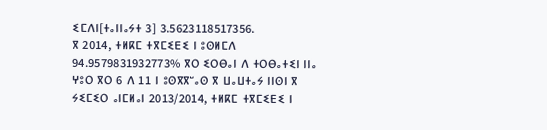ⵉⵎⴷⵏ[ⵜⴰⵏⵏⴰⵢⵜ 3] 3.5623118517356.
ⴳ 2014, ⵜⵍⴽⵎ ⵜⴳⵎⵉⴹⵉ ⵏ ⵓⵙⵍⵎⴷ 94.9579831932773% ⴳⵔ ⵉⵔⴱⴰⵏ ⴷ ⵜⵔⴱⴰⵜⵉⵏ ⵏⵏⴰ ⵖⵓⵔ ⴳⵔ 6 ⴷ 11 ⵏ ⵓⵙⴳⴳⵯⴰⵙ ⴳ ⵡⴰⵡⵜⴰⵢ ⵏⵏⵙⵏ ⴳ ⵢⵉⵎⵉⵔ ⴰⵏⵎⵍⴰⵏ 2013/2014, ⵜⵍⴽⵎ ⵜⴳⵎⵉⴹⵉ ⵏ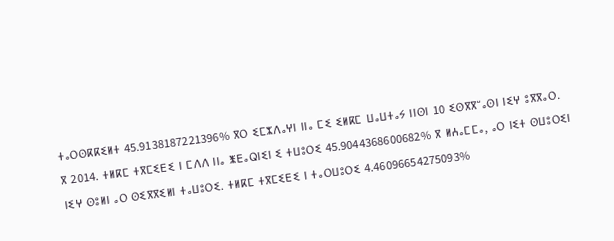ⵜⴰⵔⵙⴽⴽⵉⵍⵜ 45.9138187221396% ⴳⵔ ⵉⵎⵣⴷⴰⵖⵏ ⵏⵏⴰ ⵎⵉ ⵉⵍⴽⵎ ⵡⴰⵡⵜⴰⵢ ⵏⵏⵙⵏ 10 ⵉⵙⴳⴳⵯⴰⵙⵏ ⵏⵉⵖ ⵓⴳⴳⴰⵔ.
ⴳ 2014. ⵜⵍⴽⵎ ⵜⴳⵎⵉⴹⵉ ⵏ ⵎⴷⴷ ⵏⵏⴰ ⵥⴹⴰⵕⵏⵉⵏ ⵉ ⵜⵡⵓⵔⵉ 45.9044368600682% ⴳ ⵍⵄⴰⵎⵎⴰ, ⴰⵔ ⵏⵉⵜ ⵙⵡⵓⵔⵉⵏ ⵏⵉⵖ ⵙⵓⵍⵏ ⴰⵔ ⵙⵉⴳⴳⵉⵍⵏ ⵜⴰⵡⵓⵔⵉ. ⵜⵍⴽⵎ ⵜⴳⵎⵉⴹⵉ ⵏ ⵜⴰⵔⵡⵓⵔⵉ 4.46096654275093%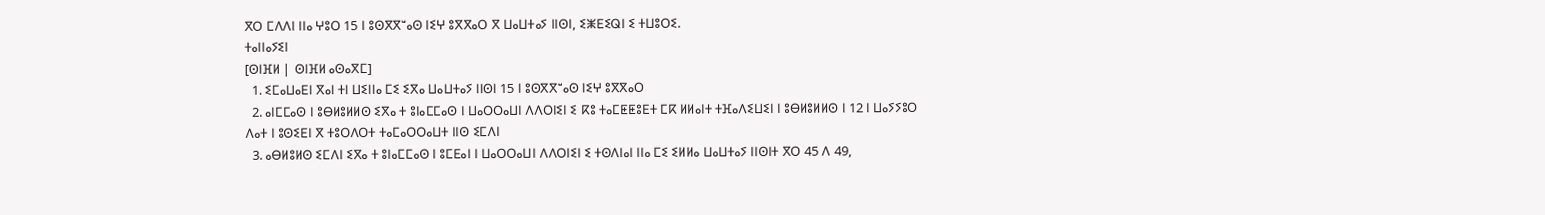ⴳⵔ ⵎⴷⴷⵏ ⵏⵏⴰ ⵖⵓⵔ 15 ⵏ ⵓⵙⴳⴳⵯⴰⵙ ⵏⵉⵖ ⵓⴳⴳⴰⵔ ⴳ ⵡⴰⵡⵜⴰⵢ ⵏⵏⵙⵏ, ⵉⵥⴹⵉⵕⵏ ⵉ ⵜⵡⵓⵔⵉ.
ⵜⴰⵏⵏⴰⵢⵉⵏ
[ⵙⵏⴼⵍ | ⵙⵏⴼⵍ ⴰⵙⴰⴳⵎ]
  1. ⵉⵎⴰⵡⴰⴹⵏ ⴳⴰⵏ ⵜⵏ ⵡⵉⵏⵏⴰ ⵎⵉ ⵉⴳⴰ ⵡⴰⵡⵜⴰⵢ ⵏⵏⵙⵏ 15 ⵏ ⵓⵙⴳⴳⵯⴰⵙ ⵏⵉⵖ ⵓⴳⴳⴰⵔ
  2. ⴰⵏⵎⵎⴰⵙ ⵏ ⵓⴱⵍⵓⵍⵍⵙ ⵉⴳⴰ ⵜ ⵓⵏⴰⵎⵎⴰⵙ ⵏ ⵡⴰⵔⵔⴰⵡⵏ ⴷⴷⵔⵏⵉⵏ ⵉ ⴽⵓ ⵜⴰⵎⵟⵟⵓⴹⵜ ⵎⴽ ⵍⵍⴰⵏⵜ ⵜⴼⴰⴷⵉⵡⵉⵏ ⵏ ⵓⴱⵍⵓⵍⵍⵙ ⵏ 12 ⵏ ⵡⴰⵢⵢⵓⵔ ⴷⴰⵜ ⵏ ⵓⵙⵉⴹⵏ ⴳ ⵜⵓⵔⴷⵔⵜ ⵜⴰⵎⴰⵔⵔⴰⵡⵜ ⵏⵏⵙ ⵉⵎⴷⵏ
  3. ⴰⴱⵍⵓⵍⵙ ⵉⵎⴷⵏ ⵉⴳⴰ ⵜ ⵓⵏⴰⵎⵎⴰⵙ ⵏ ⵓⵎⴹⴰⵏ ⵏ ⵡⴰⵔⵔⴰⵡⵏ ⴷⴷⵔⵏⵉⵏ ⵉ ⵜⵙⴷⵏⴰⵏ ⵏⵏⴰ ⵎⵉ ⵉⵍⵍⴰ ⵡⴰⵡⵜⴰⵢ ⵏⵏⵙⵏⵜ ⴳⵔ 45 ⴷ 49,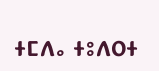ⵜⵎⴷⴰ ⵜⵓⴷⵔⵜ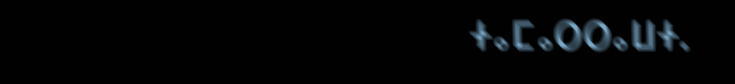ⵜⴰⵎⴰⵔⵔⴰⵡⵜ.